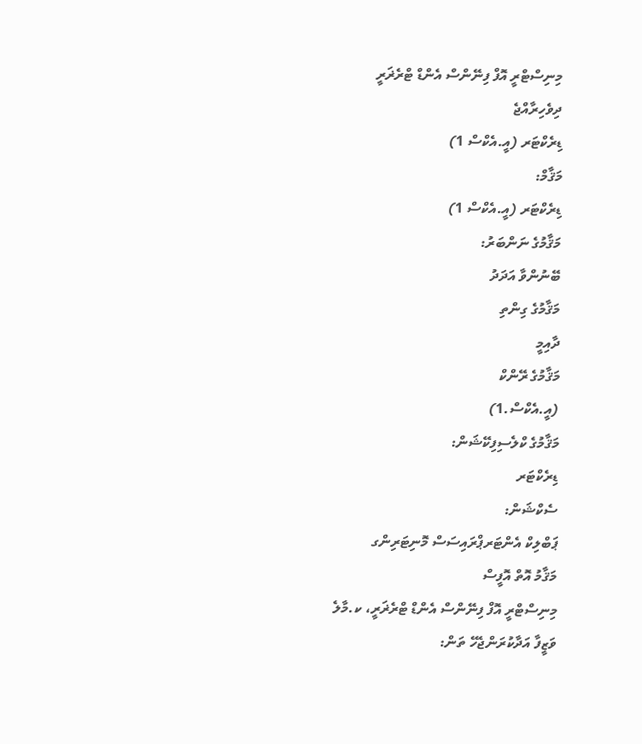މިނިސްޓްރީ އޮފް ފިނޭންސް އެންޑް ޓްރެޜަރީ
ދިވެހިރާއްޖެ
ޑިރެކްޓަރ (އީ.އެކްސް 1)
މަޤާމް:
ޑިރެކްޓަރ (އީ.އެކްސް 1)
މަޤާމުގެ ނަންބަރު:
ބޭނުންވާ އަދަދު
މަޤާމުގެ ގިންތި
ދާއިމީ
މަޤާމުގެ ރޭންކް
(އީ.އެކްސް.1)
މަޤާމުގެ ކްލެސިފިކޭޝަން:
ޑިރެކްޓަރ
ސެކްޝަން:
ޕަބްލިކް އެންޓަރޕްރައިސަސް މޮނިޓަރިންގ
މަޤާމު އޮތް އޮފީސް
މިނިސްޓްރީ އޮފް ފިނޭންސް އެންޑް ޓްރެޜަރީ، ކ.މާލެ
ވަޒީފާ އަދާކުރަންޖެހޭ ތަން: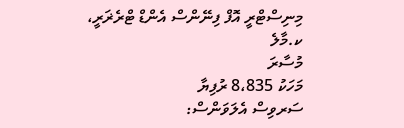މިނިސްޓްރީ އޮފް ފިނޭންސް އެންޑް ޓްރެޜަރީ، ކ.މާލެ
މުސާރަ
މަހަކު 8،835 ރުފިޔާ
ސަރވިސް އެލަވަންސް: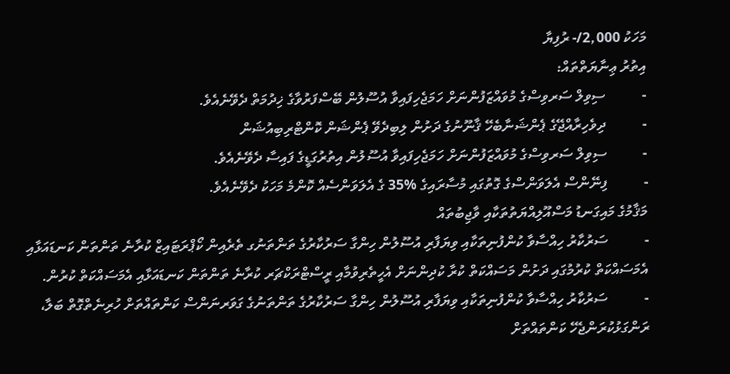މަހަކު 2,000/- ރުފިޔާ
އިތުރު ޢިނާޔަތްތައް:
-          ސިވިލް ސަރވިސްގެ މުވައްޒަފުންނަށް ހަމަޖެހިފައިވާ އުސޫލުން ބޭސްފަރުވާގެ ޚިދުމަތް ދެވޭނެއެވެ.
-          ދިވެހިރާއްޖޭގެ ޕެންޝަނާބެހޭ ޤާނޫނުގެ ދަށުން ލިބިދެވޭ ޕެންޝަން ކޮންޓްރިބިއުޝަން
-          ސިވިލް ސަރވިސްގެ މުވައްޒަފުންނަށް ހަމަޖެހިފައިވާ އުސޫލުން އިތުރުގަޑީގެ ފައިސާ ދެވޭނެއެވެ.
-          ފިނޭންސް އެލަވަންސްގެ ގޮތުގައި މުސާރައިގެ %35 ގެ އެލަވަންސެއް ކޮންމެ މަހަކު ދެވޭނެއެވެ.
މަޤާމުގެ މައިގަނޑު މަސްއޫލިއްޔަތުތަކާއި ވާޖިބުތައް
-          ސަރުކާރު ހިއްސާވާ ކުންފުނިތަކާއި ވިޔަފާރި އުސޫލުން ހިންގާ ސަރުކާރުގެ ތަންތަނުގ ތެރެއިން ކޯޕްރަޓައިޒް ކުރާނެ ތަންތަން ކަނޑައަޅާއި އެމަސައްކަތް ކުރުމުގައި ދަށުން މަސައްކަތް ކުރާ ކުދިންނަށް އެހީތެރިވުމާއި ރީސްޓްރަކްޗަރ ކުރާނެ ތަންތަން ކަނޑައަޅާއި އެމަސައްކަތް ކުރުން.
-          ސަރުކާރު ހިއްސާވާ ކުންފުނިތަކާއި ވިޔަފާރި އުސޫލުން ހިންގާ ސަރުކާރުގެ ތަންތަނުގެ ގަވަރނަންސް ކަންތައްތަށް ހުރިނެތްގޮތް ބަލާ، ރަންގަޅުކުރަންޖެހޭ ކަންތައްތަށް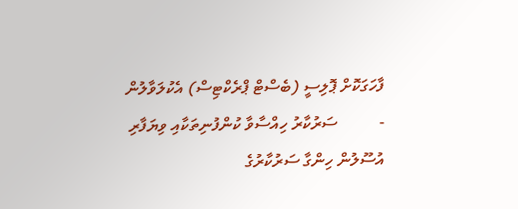ފާހަގަކޮށް ޕޮލިސީ (ބެސްޓް ޕްރެކްޓިސް) އެކުލަވާލުން
-          ސަރުކާރު ހިއްސާވާ ކުންފުނިތަކާއި ވިޔަފާރި އުސޫލުން ހިންގާ ސަރުކާރުގެ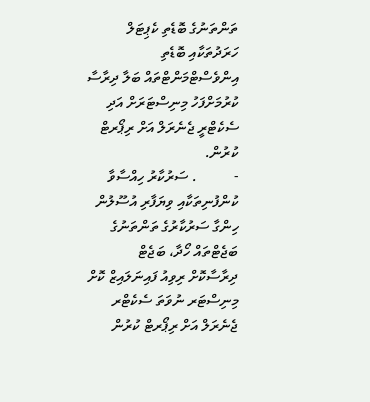ތަންތަނުގެ ބޮޑެތި ކެޕިޓަލް ހަރަދުތަކާއި ބޮޑެތި އިންވެސްޓްމަންޓްތައް ބަލާ ދިރާސާ ކުރުމަށްފަހު މިނިސްޓަރަށް އަދި ސެކެޓްރީ ޖެނެރަލް އަށް ރިޕޯރޓް ކުރުން.
-          . ސަރުކާރު ހިއްސާވާ ކުންފުނިތަކާއި ވިޔަފާރި އުސޫލުން ހިންގާ ސަރުކާރުގެ ތަންތަނުގެ ބަޖެޓްތައް ހޯދާ، ބަޖެޓް ދިރާސާކޮށް ރިވިއު ފައިނަލައިޒް ކޮށް މިނިސްޓަރ ނުވަތަ ސެކެޓްރ ޖެނެރަލް އަށް ރިޕޯރޓް ކުރުން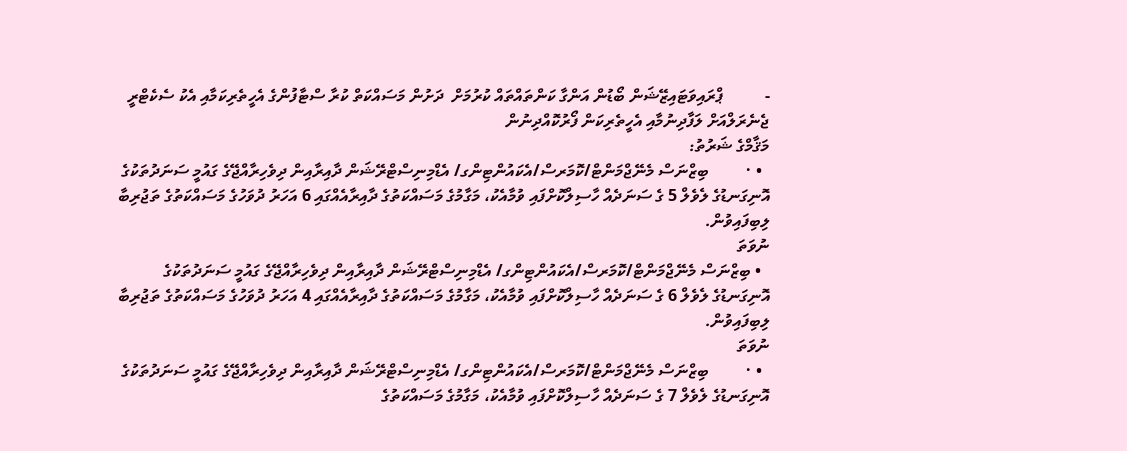-          ޕްރައިވަޓައިޒޭޝަން ބޯޑުން އަންގާ ކަންތައްތައް ކުރުމަށް  ދަށުން މަސައްކަތް ކުރާ ސްޓާފުންގެ އެހީތެރިކަމާއި އެކު ސެކެޓްރީ ޖެނެރަލްއަށް ލަފާދިނުމާއި އެހީތެރިކަން ފޯރުކޮއްދިނުން
މަޤާމްގެ ޝަރުތު:
  • ·         ބިޒްނަސް މެނޭޖްމަންޓް/ކޮމަރސް/އެކައުންޓިންގ/ އެޑްމިނިސްޓްރޭޝަން ދާއިރާއިން ދިވެހިރާއްޖޭގެ ގައުމީ ސަނަދުތަކުގެ އޮނިގަނޑުގެ ލެވެލް 5 ގެ ސަނަދެއް ހާސިލްކޮށްފައި ވުމާއެކު، މަގާމުގެ މަސައްކަތުގެ ދާއިރާއެއްގައި 6 އަހަރު ދުވަހުގެ މަސައްކަތުގެ ތަޖުރިބާ ލިބިފައިވުން.
ނުވަތަ
  • ބިޒްނަސް މެނޭޖްމަންޓް/ކޮމަރސް/އެކައުންޓިންގ/ އެޑްމިނިސްޓްރޭޝަން ދާއިރާއިން ދިވެހިރާއްޖޭގެ ގައުމީ ސަނަދުތަކުގެ އޮނިގަނޑުގެ ލެވެލް 6 ގެ ސަނަދެއް ހާސިލްކޮށްފައި ވުމާއެކު، މަގާމުގެ މަސައްކަތުގެ ދާއިރާއެއްގައި 4 އަހަރު ދުވަހުގެ މަސައްކަތުގެ ތަޖުރިބާ ލިބިފައިވުން.
ނުވަތަ
  • ·         ބިޒްނަސް މެނޭޖްމަންޓް/ކޮމަރސް/އެކައުންޓިންގ/ އެޑްމިނިސްޓްރޭޝަން ދާއިރާއިން ދިވެހިރާއްޖޭގެ ގައުމީ ސަނަދުތަކުގެ އޮނިގަނޑުގެ ލެވެލް 7 ގެ ސަނަދެއް ހާސިލްކޮށްފައި ވުމާއެކު، މަގާމުގެ މަސައްކަތުގެ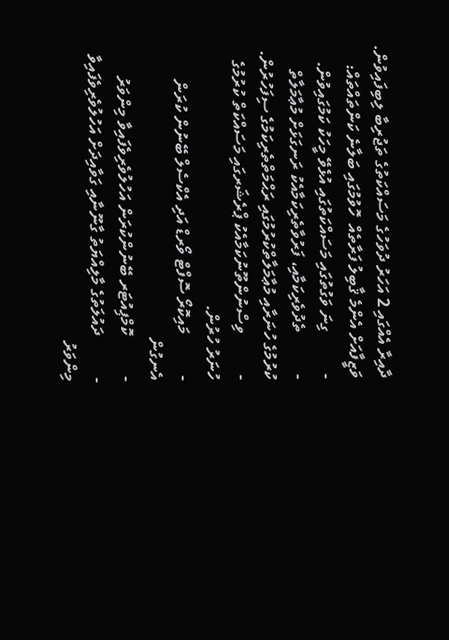ދާއިރާ އެއްގައި 2 އަހަރު ދުވަހުގެ މަސައްކަތުގެ ތަޖުރިބާ ލިބިފައިވުން.
ވަޒީފާއަށް އެންމެ ޤާބިލު ފަރާތެއް  ހޮވުމުގައި ބަލާނެ ކަންތައްތައް:
-          ގިނަ ވަގުތުގައި މަސައްކަތުގައި އުޅެވޭ މީހަކު ކަމުގައިވުން.
-          ތެދުވެރިކަމާއި، ފަރުވާތެރިކަމާއެކު ރަނގަޅަށް މުޢާމަލާތް ކުރުމުގެ ހުނަރާއި މުޢާމަލާތްކުރުމުގައި ރަޙްމަތްތެރިކަމުގެ ސިފަހުރުން.
-          ވިސްނުންތޫނުކަމާއެކު ޕްރެޝަރގައި މަސައްކަތް ކުރުމުގެ ހުނަރު ހުރުން.
-          މައިކޮރޯ ސޮފްޓް ވޯރޑް އަދި އެކްސެލް ބޭނުން ކުރަން އެނގުން
-          ކޮމްޕިއުޓަރ ބޭނުންކުރަން އަހުލުވެރިވެފައިވާ މިންވަރު
-          ދައުލަތުގެ މާލިއްޔަތު ގާނޫނާއި ގަވާއިދަށް އަހުލުވެރިވެފައިވާ މިންވަރު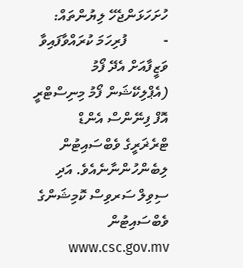ހުށަހަޅަންޖެހޭ ލިޔުންތައް:
-          ފުރިހަމަ ކުރައްވާފައިވާ ވަޒީފާއަށް އެދޭ ފޯމު (އެޕްލިކޭޝަން ފޯމު މިނިސްޓްރީ އޮފް ފިނޭންސް އެންޑް ޓްރެޜަރީގެ ވެބްސައިޓުން ލިބެންހުންނާނެއެވެ. އަދި ސިވިލް ސަރވިސް ކޮމިޝަންގެ ވެބްސައިޓުން www.csc.gov.mv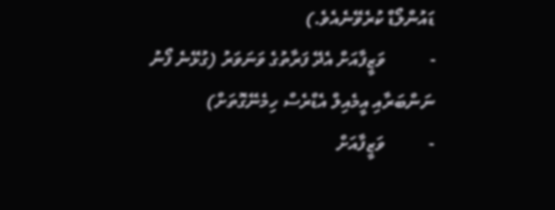ޑައުންލޯޑް ކުރެވޭނެއެވެ.)
-          ވަޒީފާއަށް އެދޭ ފަރާތުގެ ވަނަވަރު (ގުޅޭނެ ފޯނު ނަންބަރާއި އީމެއިލް އެޑްރެސް ހިމެނޭގޮތަށް)
-          ވަޒީފާއަށް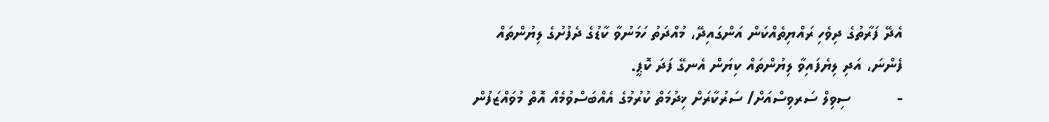އެދޭ ފަރާތުގެ ދިވެހި ރައްޔިތެއްކަން އަންގައިދޭ، މުއްދަތު ހަމަނުވާ ކާޑުގެ ދެފުށުގެ ލިޔުންތައް ފެންނަ، އަދި ލިޔެފައިވާ ލިޔުންތައް ކިޔަން އެނގޭ ފަދަ ކޮޕީ.
-          ސިވިލް ސަރވިސްއަށް/ ސަރުކާރަށް ޚިދުމަތް ކުރުމުގެ އެއްބަސްވުމެއް އޮތް މުވައްޒަފުން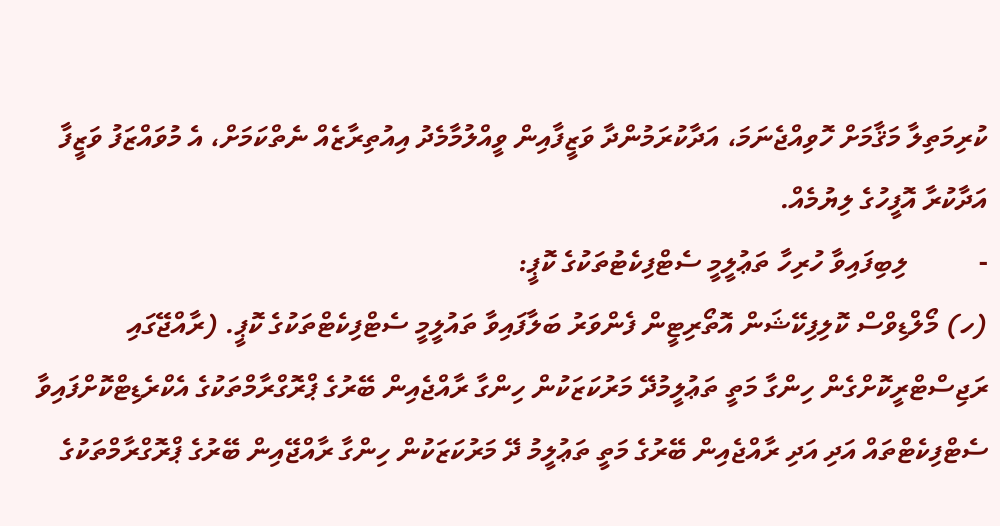ކުރިމަތިލާ މަޤާމަށް ހޮވިއްޖެނަމަ، އަދާކުރަމުންދާ ވަޒީފާއިން ވީއްލުމާމެދު އިއުތިރާޒެއް ނެތްކަމަށް، އެ މުވައްޒަފު ވަޒީފާ އަދާކުރާ އޮފީހުގެ ލިޔުމެއް.
-          ލިބިފައިވާ ހުރިހާ ތަޢުލީމީ ސެޓްފިކެޓުތަކުގެ ކޮޕީ:
(ހ) މޯލްޑިވްސް ކޮލިފިކޭޝަން އޮތޯރިޓީން ފެންވަރު ބަލާފައިވާ ތައުލީމީ ސެޓްފިކެޓްތަކުގެ ކޮޕީ. (ރާއްޖޭގައި ރަޖިސްޓްރީކޮށްގެން ހިންގާ މަތީ ތަޢުލީމުދޭ މަރުކަޒަކުން ހިންގާ ރާއްޖެއިން ބޭރުގެ ޕްރޮގްރާމްތަކުގެ އެކްރެޑިޓްކޮށްފައިވާ ސެޓްފިކެޓްތައް އަދި އަދި ރާއްޖެއިން ބޭރުގެ މަތީ ތަޢުލީމު ދޭ މަރުކަޒަކުން ހިންގާ ރާއްޖޭއިން ބޭރުގެ ޕްރޮގްރާމްތަކުގެ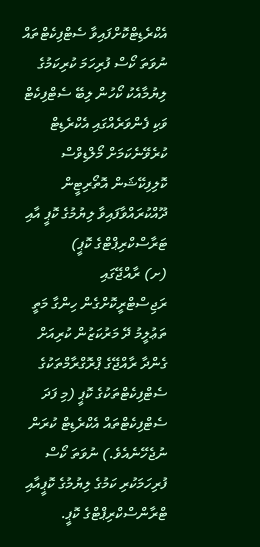އެކްރެޑިޓްކޮށްފައިވާ ސެޓްފިކެޓްތައް ނުވަތަ ކޯސް ފުރިހަމަ ކުރިކަމުގެ ލިޔުމާއެކު ކޯހުން ލިބޭ ސެޓްފިކެޓް ވަކި ފެންވަރެއްގައި އެކްރެޑިޓް ކުރެވޭނެކަމަށް މޯލްޑިވްސް ކޮލިފިކޭޝަން އޮތޯރިޓީން ދޫއްކުރައްވާފައިވާ ލިޔުމުގެ ކޮޕީ އާއި ޓަރާސްކްރިޕްޓްގެ ކޮޕީ)
(ށ) ރާއްޖޭގައި ރަޖިސްޓްރީކޮށްގެން ހިންގާ މަތީ ތަޢުލީމު ދޭ މަރުކަޒުން ކުރިއަށް ގެންދާ ރާއްޖޭގެ ޕްރޮގްރާމްތަކުގެ ސެޓްފިކެޓްތަކުގެ ކޮޕީ (މި ފަދަ ސެޓްފިކެޓްތައް އެކްރެޑިޓް ކުރަން ނުޖެހޭނެއެވެ.) ނުވަތަ ކޯސް ފުރިހަމަކުރި ކަމުގެ ލިޔުމުގެ ކޮޕީއާއި ޓްރާންސްކްރިޕްޓްގެ ކޮޕީ.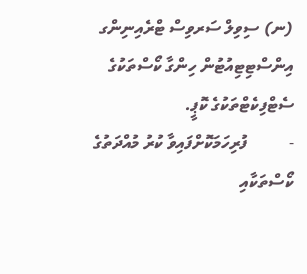(ނ) ސިވިލް ސަރވިސް ޓްރެއިނިންގ އިންސްޓިޓިއުޓުން ހިންގާ ކޯސްތަކުގެ ސެޓްފިކެޓްތަކުގެ ކޮޕީ.
-          ފުރިހަމަކޮށްފައިވާ ކުރު މުއްދަތުގެ ކޯސްތަކާއި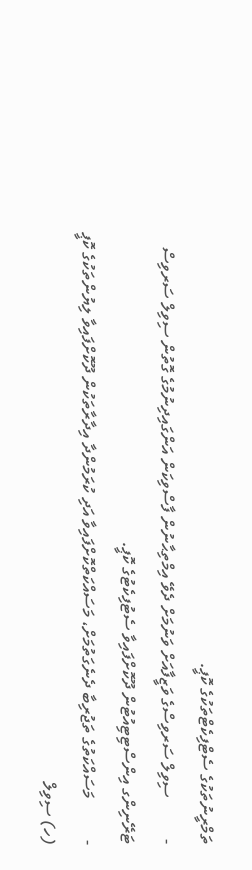ތަމްރީނުތަކުގެ ސެޓްފިކެޓްތަކުގެ ކޮޕީ.
-          ސިވިލް ސަރވިސްގެ ވަޒީފާއަށް ވަނުމަށް ދެވޭ އިމްތިޙާނުން ފާސްވިކަން އަންގައިދިނުމުގެ ގޮތުން ސިވިލް ސަރވިސް ޓަރޭނިންގ އިންސްޓިޓިއުޓުން ދޫކޮށްފައިވާ ސެޓުފިކެޓުގެ ކޮޕީ.
-          މަސައްކަތުގެ ތަޖުރިބާ ދެނެގަތުމަށް، މަސައްކަތްކޮށްފައިވާ އަދި ކުރަމުންދާ އިދާރާތަކުން ދޫކޮށްފައިވާ ލިޔުންތަކުގެ ކޮޕީ
(ހ) ސިވިލް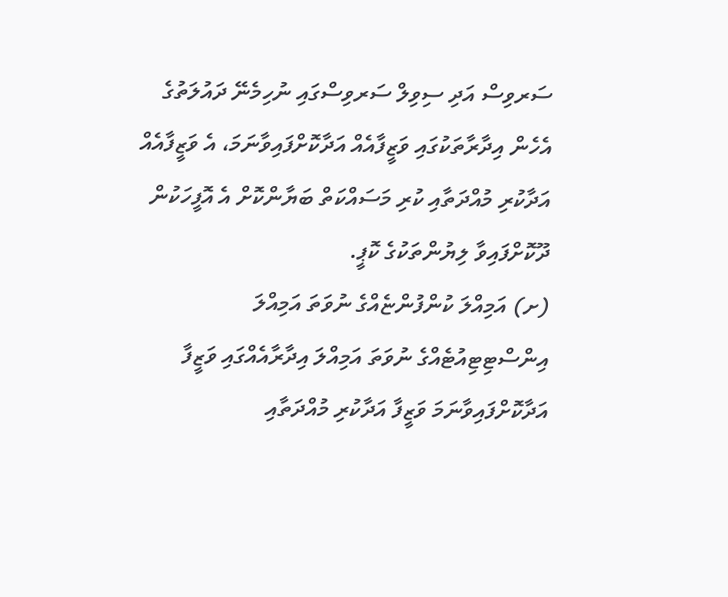ސަރވިސް އަދި ސިވިލް ސަރވިސްގައި ނުހިމެނޭ ދައުލަތުގެ އެހެން އިދާރާތަކުގައި ވަޒީފާއެއް އަދާކޮށްފައިވާނަމަ، އެ ވަޒީފާއެއް އަދާކުރި މުއްދަތާއި ކުރި މަސައްކަތް ބަޔާންކޮށް އެ އޮފީހަކުން ދޫކޮށްފައިވާ ލިޔުންތަކުގެ ކޮޕީ.
(ށ) އަމިއްލަ ކުންފުންޏެއްގެ ނުވަތަ އަމިއްލަ އިންސްޓިޓިއުޓެއްގެ ނުވަތަ އަމިއްލަ އިދާރާއެއްގައި ވަޒީފާ އަދާކޮށްފައިވާނަމަ ވަޒީފާ އަދާކުރި މުއްދަތާއި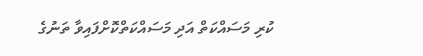ކުރި މަސައްކަތް އަދި މަސައްކަތްކޮށްފައިވާ ތަނުގެ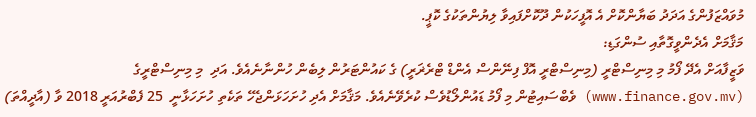މުވައްޒަފުންގެ އަދަދު ބަޔާންކޮށް އެ އޮފީހަކުން ދޫކޮށްފައިވާ ލިޔުންތަކުގެ ކޮޕީ.
މަޤާމަށް އެދެންވީގޮތާއި ސުންގަޑި:
ވަޒީފާއަށް އެދޭ ފޯމު މި މިނިސްޓްރީ (މިނިސްޓްރީ އޮފް ފިނޭންސް އެންޑް ޓްރެޜަރީ) ގެ ކައުންޓަރުން ލިބެން ހުންނާނެއެވެ. އަދި  މި މިނިސްޓްރީގެ (www.finance.gov.mv) ވެބްސައިޓުން މި ފޯމު ޑައުންލޯޑުވެސް ކުރެވޭނެއެވެ. މަޤާމަށް އެދި ހުށަހަޅަންޖެހޭ ތަކެތި ހުށަހަޅާނީ  25 ފެބްރުއަރީ 2018 ވާ (އާދީއްތަ)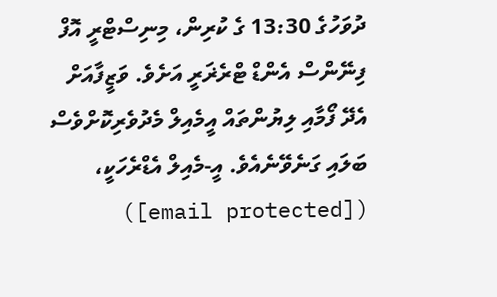ދުވަހުގެ 13:30 ގެ ކުރިން، މިނިސްޓްރީ އޮފް ފިނޭންސް އެންޑް ޓްރެޜަރީ އަށެވެ. ވަޒީފާއަށް އެދޭ ފޯމާއި ލިޔުންތައް އީމެއިލް މެދުވެރިކޮށްވެސް ބަލައި ގަނެވޭނެއެވެ. އީ-މެއިލް އެޑްރެހަކީ، ([email protected])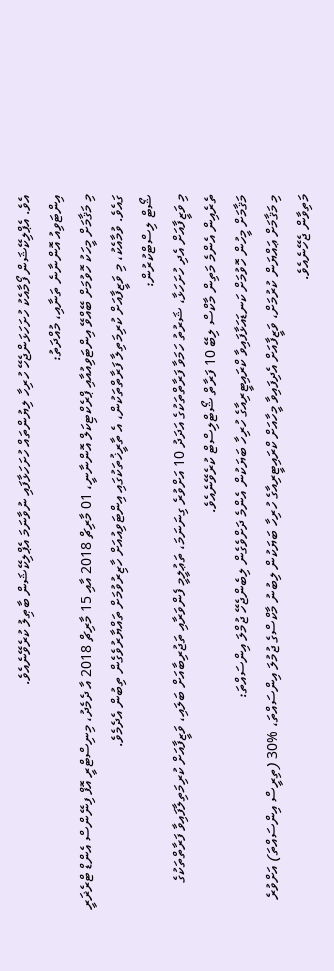އެވެ. އެޕްލިކޭޝަން ފޯމާއެކު ހުށަހަޅަންޖެހޭ ހުރިހާ ލިޔުންތައް ހުށަހަޅާފައި ނުވާނަމަ އެޕްލިކޭޝަން ބާޠިލު ކުރެވޭނެއެވެ.
އިންޓަވިއު އޮންނާނެ ތަނާއި، މުއްދަތު:
މި މަޤާމަށް މީހަކު ހޮވުމަށް ބޭއްވޭ އިންޓަވިއުއާއި ޕްރެކްޓިކަލް އޮންނާނީ، 01 މާރިޗް 2018 އާއި 15 މާރިޗް 2018 އާ ދެމެދު، މިނިސްޓްރީ އޮފް ފިނޭންސް އެންޑް ޓްރެޜަރީ ގައެވެ. ވުމާއެކު، މި ވަޒީފާއަށް ކުރިމަތިލާ ފަރާތްތަކުން، އެ ތާރީޚުތަކުގައި އިންޓަވިއުއަށް ހާޒިރުވުމަށް ތައްޔާރުވެގެން ތިބުން އެދެމެވެ.
ޝޯޓް ލިސްޓްކުރުން:
މި ވަޒީފާއަށް އެދި ހުށަހަޅާ، ޝަރުތު ހަމަވާ ފަރާތްތަކުގެ އަދަދު 10 އަށްވުރެ ގިނަނަމަ، ތަޢުލީމީ ފެންވަރާއި ތަޖުރިބާއަށް ބަލައި، ވަޒީފާއަށް ކުރިމަތިލާފައިވާ ފަރާތްތަކުގެ ތެރެއިން އެންމެ މަތިން މާކްސް ލިބޭ 10 ފަރާތް ޝޯޓްލިސްޓް ކުރެވޭނެއެވެ.
މަޤާމަށް މީހުން ހޮވުމަށް ކަނޑައަޅާފައިވާ ކްރައިޓީރިއާގެ ހުރިހާ ބަޔަކުން އެންމެ ދަށްވެގެން ލިބެންޖެހޭ ޖުމްލަ އިންސައްތަ:
މި މަޤާމަށް ޢައްޔަން ކުރުމަށް، ވަޒީފާއަށް އެދިފައިވާ މީހާއަށް ކްރައިޓީރިއާގެ ހުރިހާ ބަޔަކުން ލިބުނު މާކްސްގެ ޖުމުލަ އިންސައްތަ، %30 (ތިރީސް އިންސައްތަ) އަށްވުރެ މަތިވާން ޖެހޭނެއެވެ.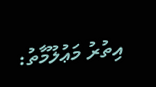އިތުރު މަޢުލޫމާތު: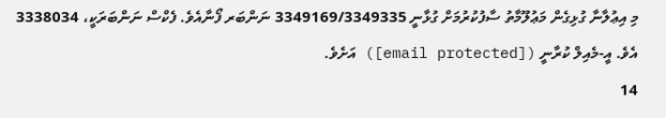މި އިޢުލާނާ ގުޅިގެން މަޢުލޫމާތު ސާފުކުރުމަށް ގުޅާނީ 3349169/3349335 ނަންބަރ ފޯނާއެވެ. ފެކްސް ނަންބަރަކީ، 3338034 އެވެ. އީ-މެއިލް ކުރާނީ ([email protected]) އަށެވެ.
14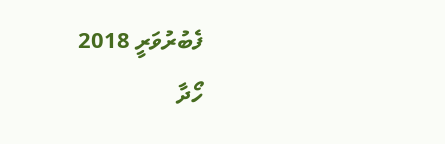ފެބުރުވަރީ 2018
ހޯދާ